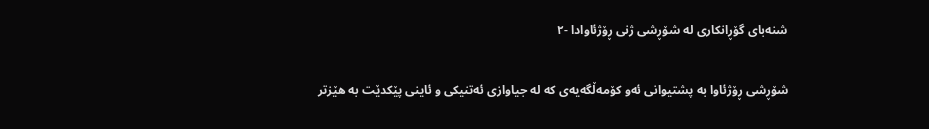شنەبای گۆڕانکاری لە شۆڕشی ژنی ڕۆژئاوادا -٢

شۆڕشی ڕۆژئاوا بە پشتیوانی ئەو کۆمەڵگەیەی کە لە جیاوازی ئەتنیکی و ئاینی پێکدێت بە هێزتر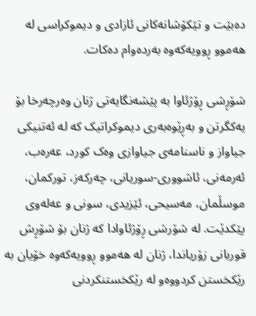دەبێت و تێکۆشانەکانی ئازادی و دیموکراسی لە هەموو ڕوویەکەوە بەردەوام دەکات.

شۆڕشی ڕۆژئاوا بە پێشەنگایەتی ژنان وەرچەرخا بۆ یەکگرتن و بەڕێوەبەری دیموکراتیک کە لە ئەتنیکی جیاواز و ناسنامەی جیاوازی وەک کورد، عەرەب، ئەرمەنی، ئاشووری-سوریانی، چەرکەز، تورکمان، موسڵمان، مەسیحی، ئێزیدی، سونی و عەلەوی پێکدێت. لە شۆرشی ڕۆژئاوادا کە ژنان بۆ شۆڕش قوربانی زۆریاندا، ژنان لە هەموو ڕوویەکەوە خۆیان بە رێکخستن کردووەو لە رێکخستنکردنی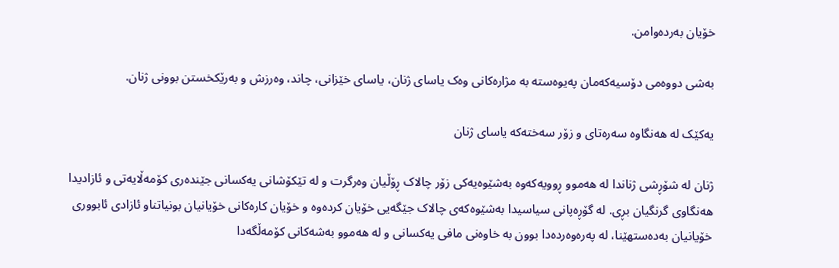خۆیان بەردەوامن.

بەشی دووەمی دۆسیەکەمان پەیوەستە بە مژارەکانی وەک یاسای ژنان، یاسای خێزانی، چاند، وەرزش و بەرێکخستن بوونی ژنان.

یەکێک لە هەنگاوە سەرەتای و زۆر سەختەکە یاسای ژنان

ژنان لە شۆڕشی ژناندا لە هەموو ڕوویەکەوە بەشێوەیەکی زۆر چالاک ڕۆڵیان وەرگرت و لە تێکۆشانی یەکسانی جێندەری کۆمەڵایەتی و ئازادیدا هەنگاوی گرنگیان بڕی. لە گۆڕەپانی سیاسیدا بەشێوەکەی چالاک جێگەیی خۆیان کردەوە و خۆیان کارەکانی خۆیانیان بونیاتناو ئازادی ئابووری خۆیانیان بەدەستهێنا، لە پەرەوەردەدا بوون بە خاوەنی مافی یەکسانی و لە هەموو بەشەکانی کۆمەڵگەدا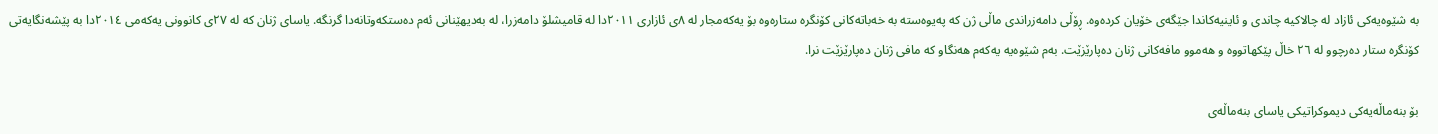بە شێوەیەکی ئازاد لە چالاکیە چاندی و ئاینیەکاندا جێگەی خۆیان کردەوە. ڕۆڵی دامەزراندی ماڵی ژن کە پەیوەستە بە خەباتەکانی کۆنگرە ستارەوە بۆ یەکەمجار لە ٨ی ئازاری ٢٠١١دا لە قامیشلۆ دامەزرا، لە بەدیهێنانی ئەم دەستکەوتانەدا گرنگە. یاسای ژنان کە لە ٢٧ی کانوونی یەکەمی ٢٠١٤دا بە پێشەنگایەتی کۆنگرە ستار دەرچوو لە ٢٦ خاڵ پێکهاتووە و هەموو مافەکانی ژنان دەپارێزێت. بەم شێوەیە یەکەم هەنگاو کە مافی ژنان دەپارێزێت نرا.

بۆ بنەماڵەیەکی دیموکراتیکی یاسای بنەماڵەی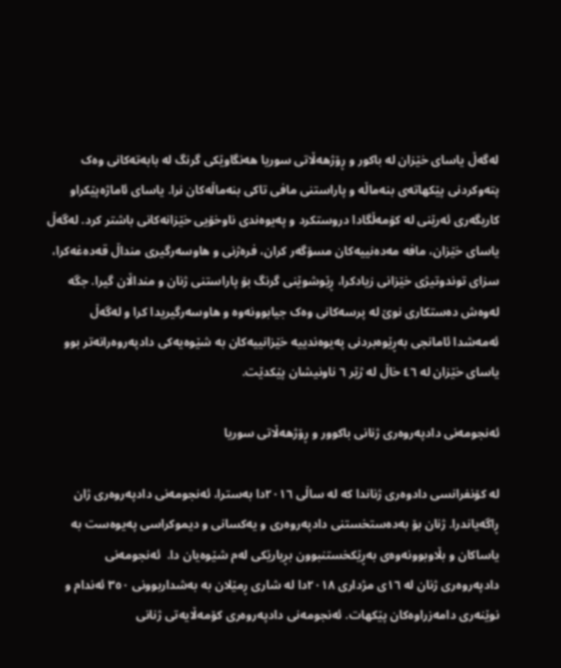لەگەڵ یاسای خێزان لە باکور و ڕۆژهەڵاتی سوریا هەنگاوێکی گرنگ لە بابەتەکانی وەک پتەوکردنی پێکهاتەی بنەماڵە و پاراستنی مافی تاکی بنەماڵەکان نرا. یاسای ئاماژەپێکراو کاریگەری ئەرێنی لە کۆمەڵگادا دروستکرد و پەیوەندی ناوخۆیی خێزانەکانی باشتر کرد. لەگەڵ یاسای خێزان، مافە مەدەنییەکان مسۆگەر کران، فرەژنی و هاوسەرگیری منداڵ قەدەغەکرا، سزای توندوتیژی خێزانی زیادکرا، ڕێوشوێنی گرنگ بۆ پاراستنی ژنان و منداڵان گیرا. جگە لەوەش دەستکاری نوێ لە پرسەکانی وەک جیابوونەوە و هاوسەرگیریدا کرا و لەگەڵ ئەمەشدا ئامانجی بەڕێوەبردنی پەیوەندییە خێزانییەکان بە شێوەیەکی دادپەروەرانەتر بوو یاسای خێزان لە ٤٦ خاڵ لە ژێر ٦ ناونیشان پێکدێت.

ئەنجومەنی دادپەروەری ژنانی باکوور و ڕۆژهەڵاتی سوریا

لە کۆنفرانسی دادوەری ژناندا کە لە ساڵی ٢٠١٦دا بەسترا، ئەنجومەنی دادپەروەری ژان ڕاگەیاندرا. ژنان بۆ بەدەستخستنی دادپەروەری و یەکسانی و دیموکراسی پەیوەست بە یاساکان و بڵاوبوونەوەی بەڕێکخستنبوون بڕیارێکی لەم شێوەیان دا.  ئەنجومەنی دادپەروەری ژنان لە ١٦ی مژداری ٢٠١٨دا لە شاری ڕمێلان بە بەشداربوونی ٣٥٠ ئەندام و نوێنەری دامەزراوەکان پێکهات. ئەنجومەنی دادپەروەری کۆمەڵایەتی ژنانی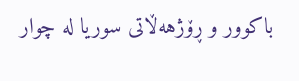باکوور و ڕۆژهەڵاتی سوریا لە چوار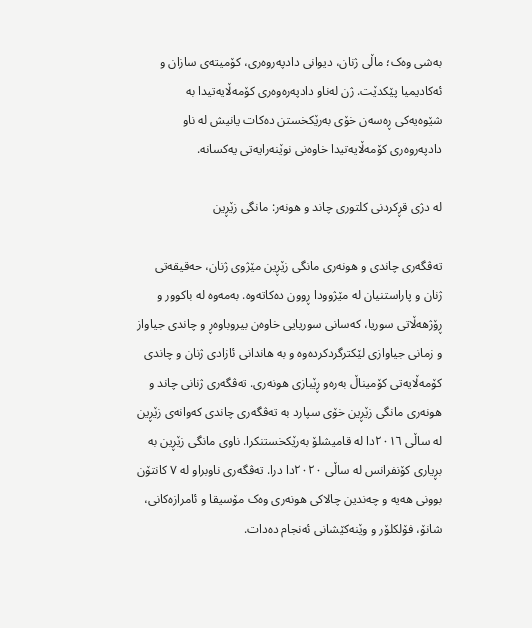بەشی وەک؛ ماڵی ژنان، دیوانی دادپەروەری، کۆمیتەی سازان و ئەکادیمیا پێکدێت. ژن لەناو دادپەرەوەری کۆمەڵایەتیدا بە شێوەیەکی ڕەسەن خۆی بەرێکخستن دەکات یانیش لە ناو دادپەروەری کۆمەڵایەتیدا خاوەنی نوێنەرایەتی یەکسانە.

لە دژی قڕکردنی کلتوری چاند و هونەر: مانگی زێڕین

تەڤگەری چاندی و هونەری مانگی زێڕین مێژوی ژنان، حەقیقەتی ژنان و پاراستنیان لە مێژوودا ڕوون دەکاتەوە. بەمەوە لە باکوور و ڕۆژهەڵاتی سوریا، کەسانی سوریایی خاوەن بیروباوەڕ و چاندی جیاواز و زمانی جیاوازی لێکترگردکردەوە و بە هاندانی ئازادی ژنان و چاندی کۆمەڵایەتی کۆمیناڵ بەرەو ڕێبازی هونەری. تەڤگەری ژنانی چاند و هونەری مانگی زێڕین خۆی سپارد بە تەڤگەری چاندی کەوانەی زێڕین لە ساڵی ٢٠١٦دا لە قامیشلۆ بەرێکخستنکرا. ناوی مانگی زێڕین بە بڕیاری کۆنفرانس لە ساڵی ٢٠٢٠دا درا. تەڤگەری ناوبراو لە ٧ کانتۆن بوونی هەیە و چەندین چالاکی هونەری وەک مۆسیقا و ئامرازەکانی، شانۆ، فۆلکلۆر و وێنەکێشانی ئەنجام دەدات.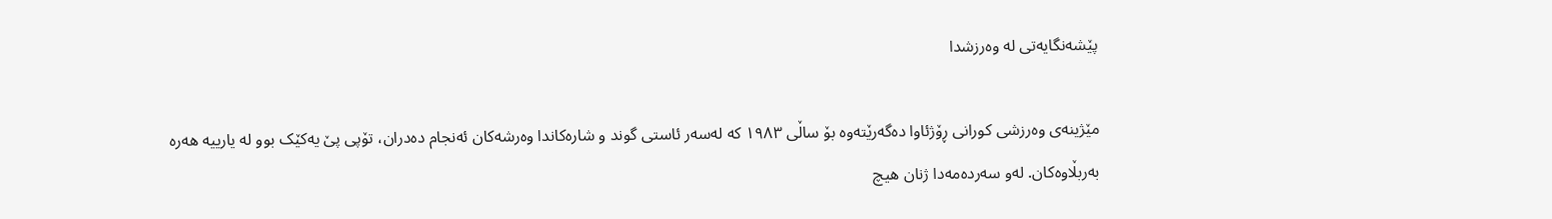پێشەنگایەتی لە وەرزشدا

مێژینەی وەرزشی کورانی ڕۆژئاوا دەگەرێتەوە بۆ ساڵی ١٩٨٣ کە لەسەر ئاستی گوند و شارەکاندا وەرشەکان ئەنجام دەدران، تۆپی پێ یەكێک بوو لە یارییە هەرە بەربڵاوەکان. لەو سەردەمەدا ژنان هیچ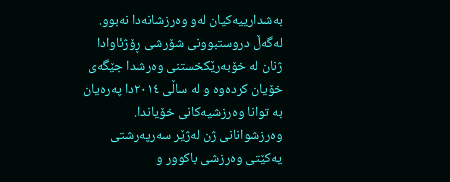بەشدارییەکیان لەو وەرزشانەدا نەبوو. لەگەڵ دروستبوونی شۆرشی ڕۆژئاوادا ژنان لە خۆبەرێکخستنی وەرشدا جێگەی خۆیان کردەوە و لە ساڵی ٢٠١٤دا پەرەیان بە توانا وەرزشیەکانی خۆیاندا. وەرزشوانانی ژن لەژێر سەرپەرشتی یەکێتی وەرزشی باکوور و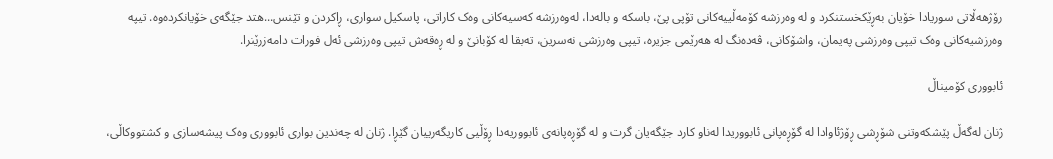رۆژهەڵاتی سوریادا خۆیان بەڕێکخستنکرد و لە وەرزشە کۆمەڵییەکانی تۆپی پێ، باسکە و بالەدا، لەوەرزشە کەسیەکانی وەک کاراتی، پاسکیل سواری، ڕاکردن و تێنس...هتد جێگەی خۆیانکردەوە. تیپە وەرزشیەکانی وەک تیپی وەرزشی پەیمان، واشۆکانی، ڤەدەنگ لە هەرێمی جزیرە، تیپی وەرزشی نەسرین، تەبقا لە کۆبانێ و لە ڕەقەش تیپی وەرزشی ئەل فورات دامەزرێنرا.

ئابووری کۆمیناڵ

ژنان لەگەڵ پێشکەوتنی شۆڕشی ڕۆژئاوادا لە گۆڕەپانی ئابووریدا لەناو کارد جێگەیان گرت و لە گۆڕەپانەی ئابووریەدا ڕۆڵیی کاریگەرییان گێڕا. ژنان لە چەندین بواری ئابووری وەک پیشەسازی و کشتووکاڵی،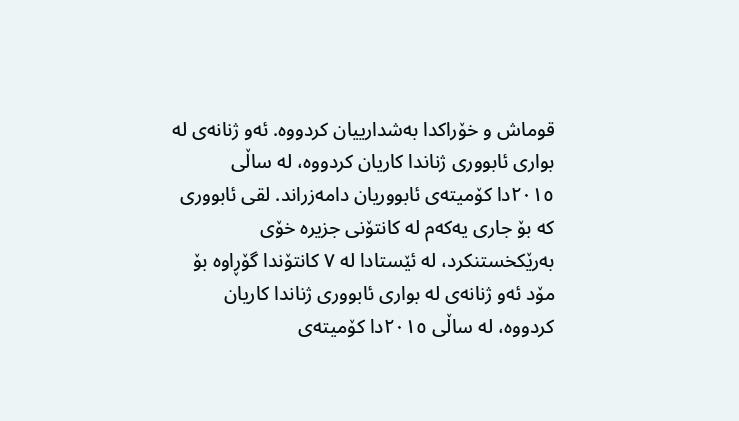قوماش و خۆراکدا بەشدارییان کردووە. ئەو ژنانەی لە بواری ئابووری ژناندا کاریان کردووە، لە ساڵی ٢٠١٥دا کۆمیتەی ئابووریان دامەزراند. لقی ئابووری کە بۆ جاری یەکەم لە کانتۆنی جزیرە خۆی بەرێکخستنکرد، لە ئێستادا لە ٧ کانتۆندا گۆڕاوە بۆ مۆد ئەو ژنانەی لە بواری ئابووری ژناندا کاریان کردووە، لە ساڵی ٢٠١٥دا کۆمیتەی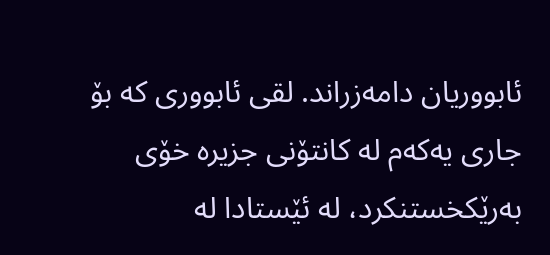ئابووریان دامەزراند. لقی ئابووری کە بۆ جاری یەکەم لە کانتۆنی جزیرە خۆی بەرێکخستنکرد، لە ئێستادا لە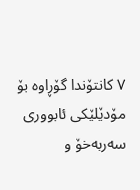٧ کانتۆندا گۆڕاوە بۆ مۆدێلێکی ئابووری سەربەخۆ و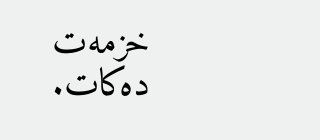خزمەت دەکات.